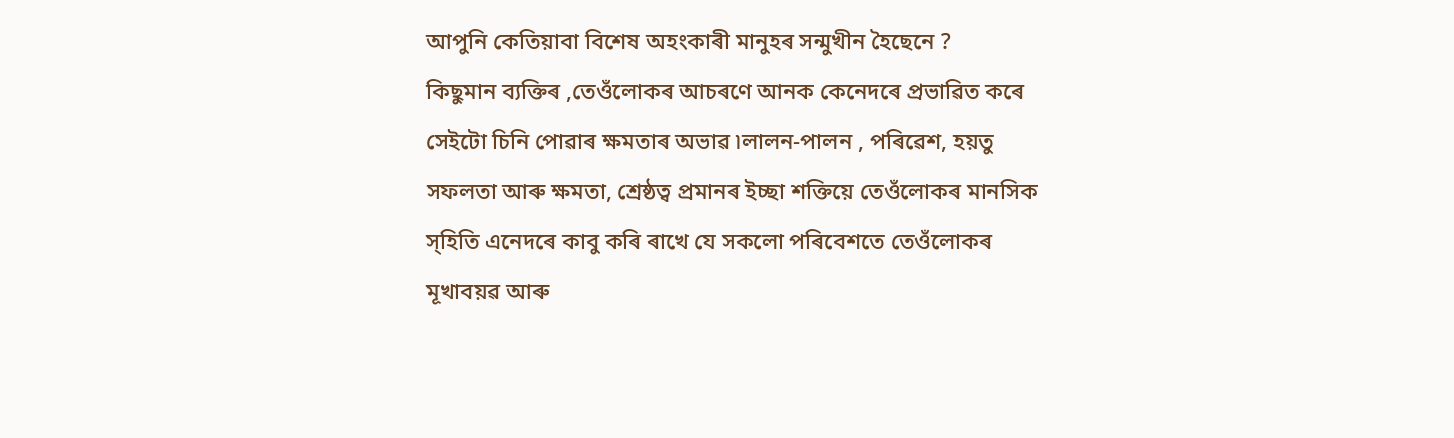আপুনি কেতিয়াবা বিশেষ অহংকাৰী মানুহৰ সন্মুখীন হৈছেনে ?
কিছুমান ব্যক্তিৰ ,তেওঁলোকৰ আচৰণে আনক কেনেদৰে প্ৰভাৱিত কৰে সেইটো চিনি পোৱাৰ ক্ষমতাৰ অভাৱ ৷লালন-পালন , পৰিৱেশ, হয়তু সফলতা আৰু ক্ষমতা, শ্ৰেষ্ঠত্ব প্ৰমানৰ ইচ্ছা শক্তিয়ে তেওঁলোকৰ মানসিক স্হিতি এনেদৰে কাবু কৰি ৰাখে যে সকলো পৰিবেশতে তেওঁলোকৰ মূখাবয়ৱ আৰু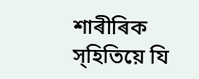শাৰীৰিক স্হিতিয়ে যি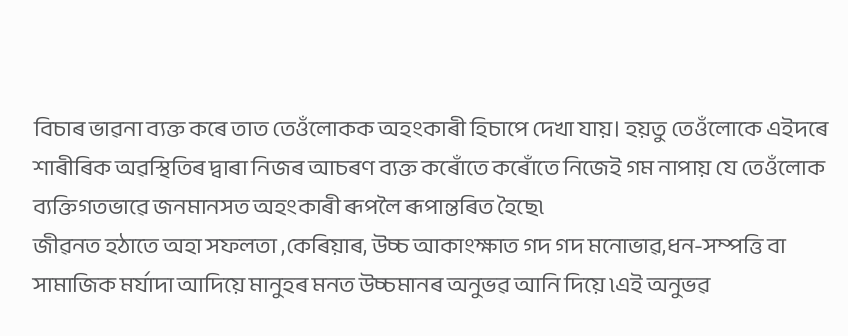বিচাৰ ভাৱনা ব্যক্ত কৰে তাত তেওঁলোকক অহংকাৰী হিচাপে দেখা যায়। হয়তু তেওঁলোকে এইদৰে শাৰীৰিক অৱস্থিতিৰ দ্বাৰা নিজৰ আচৰণ ব্যক্ত কৰোঁতে কৰোঁতে নিজেই গম নাপায় যে তেওঁলোক ব্যক্তিগতভাৱে জনমানসত অহংকাৰী ৰূপলৈ ৰূপান্তৰিত হৈছে৷
জীৱনত হঠাতে অহা সফলতা ,কেৰিয়াৰ, উচ্চ আকাংক্ষাত গদ গদ মনোভাৱ,ধন-সম্পত্তি বা সামাজিক মৰ্যাদা আদিয়ে মানুহৰ মনত উচ্চমানৰ অনুভৱ আনি দিয়ে ৷এই অনুভৱ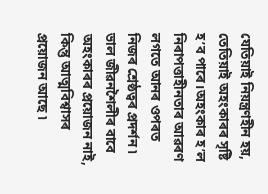যেতিয়াই নিয়ন্ত্ৰণহীন হয়, তেতিয়াই অহংকাৰৰ সৃষ্টি হ’ব পাৰে।অহংকাৰ হ’ল নিৰাপত্তাহীনতাৰ আৱৰণ লগতে আনৰ ওপৰত নিজৰ শ্ৰেষ্ঠত্বৰ প্ৰদৰ্শন ৷
ভাল জীৱনশৈলীৰ বাবে অহংকাৰৰ প্ৰয়োজন নাই, কিন্তু আত্মবিশ্বাসৰ প্ৰয়োজন আছে ৷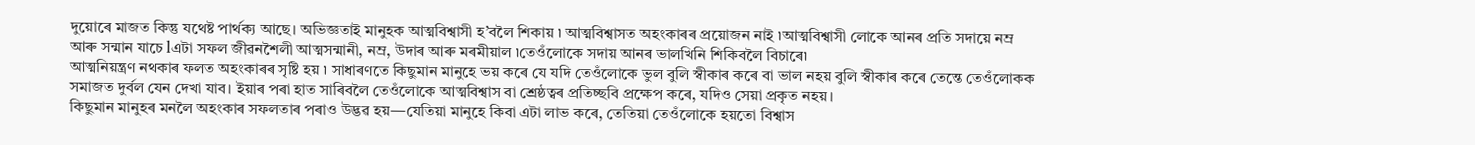দুয়োৰে মাজত কিন্তু যথেষ্ট পাৰ্থক্য আছে। অভিজ্ঞতাই মানুহক আত্মবিশ্বাসী হ’বলৈ শিকায় ৷ আত্মবিশ্বাসত অহংকাৰৰ প্ৰয়োজন নাই ৷আত্মবিশ্বাসী লোকে আনৰ প্ৰতি সদায়ে নম্ৰ আৰু সন্মান যাচে lএটা সফল জীৱনশৈলী আত্মসন্মানী, নম্ৰ, উদাৰ আৰু মৰমীয়াল ৷তেওঁলোকে সদায় আনৰ ভালখিনি শিকিবলৈ বিচাৰে৷
আত্মনিয়ন্ত্ৰণ নথকাৰ ফলত অহংকাৰৰ সৃষ্টি হয় ৷ সাধাৰণতে কিছুমান মানুহে ভয় কৰে যে যদি তেওঁলোকে ভুল বুলি স্বীকাৰ কৰে বা ভাল নহয় বুলি স্বীকাৰ কৰে তেন্তে তেওঁলোকক সমাজত দুৰ্বল যেন দেখা যাব। ইয়াৰ পৰা হাত সাৰিবলৈ তেওঁলোকে আত্মবিশ্বাস বা শ্ৰেষ্ঠত্বৰ প্ৰতিচ্ছবি প্ৰক্ষেপ কৰে, যদিও সেয়া প্ৰকৃত নহয়।
কিছুমান মানুহৰ মনলৈ অহংকাৰ সফলতাৰ পৰাও উদ্ভৱ হয়—যেতিয়া মানুহে কিবা এটা লাভ কৰে, তেতিয়া তেওঁলোকে হয়তো বিশ্বাস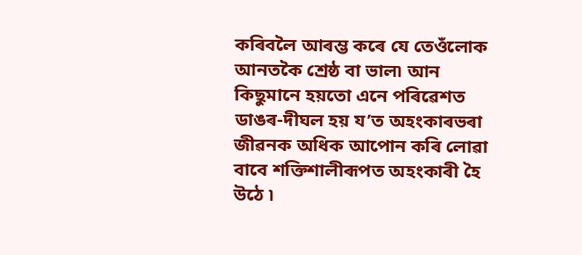কৰিবলৈ আৰম্ভ কৰে যে তেওঁলোক আনতকৈ শ্ৰেষ্ঠ বা ভাল৷ আন কিছুমানে হয়তো এনে পৰিৱেশত ডাঙৰ-দীঘল হয় য’ত অহংকাৰভৰা জীৱনক অধিক আপোন কৰি লোৱা বাবে শক্তিশালীৰূপত অহংকাৰী হৈ উঠে ৷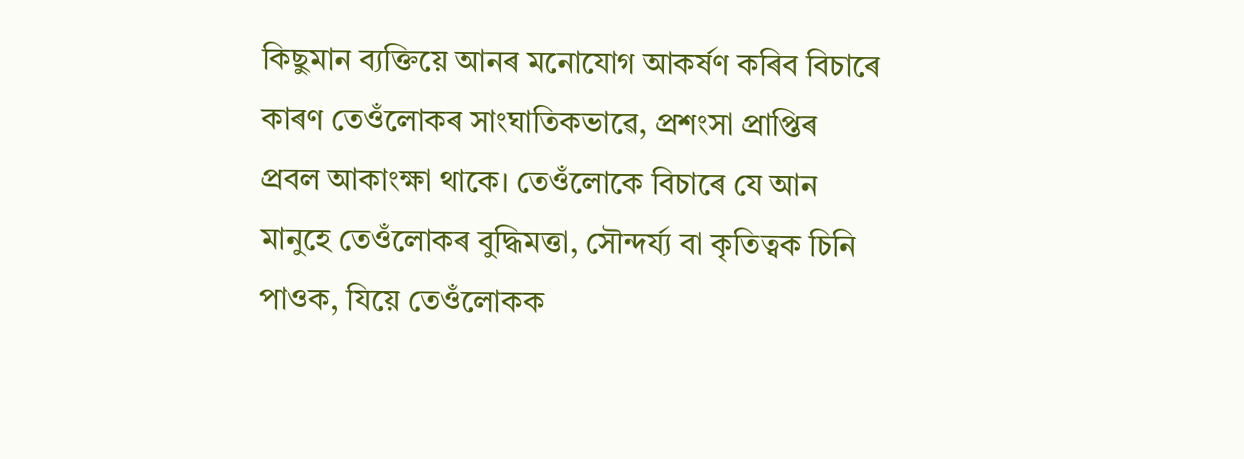কিছুমান ব্যক্তিয়ে আনৰ মনোযোগ আকৰ্ষণ কৰিব বিচাৰে কাৰণ তেওঁলোকৰ সাংঘাতিকভাৱে, প্ৰশংসা প্ৰাপ্তিৰ প্ৰবল আকাংক্ষা থাকে। তেওঁলোকে বিচাৰে যে আন মানুহে তেওঁলোকৰ বুদ্ধিমত্তা, সৌন্দৰ্য্য বা কৃতিত্বক চিনি পাওক, যিয়ে তেওঁলোকক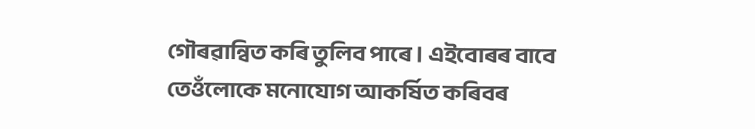গৌৰৱান্বিত কৰি তুলিব পাৰে। এইবোৰৰ বাবে তেওঁলোকে মনোযোগ আকৰ্ষিত কৰিবৰ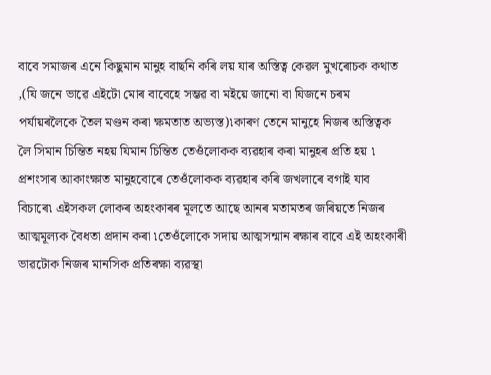বাবে সমাজৰ এনে কিছুমান মানুহ বাছনি কৰি লয় যাৰ অস্তিত্ব কেৱল মুখৰোচক কথাত ,(যি জনে ভাৱে এইটো মোৰ বাবেহে সম্ভৱ বা মইয়ে জানো বা যিজনে চৰম পৰ্যায়ৰলৈকে তৈল মণ্ডন কৰা ক্ষমতাত অভ্যস্ত)৷কাৰণ তেনে মানুহে নিজৰ অস্তিত্বক লৈ সিমান চিন্তিত নহয় যিমান চিন্তিত তেওঁলোকক ব্যৱহাৰ কৰা মানুহৰ প্ৰতি হয় ৷ প্ৰশংসাৰ আকাংক্ষাত মানুহবোৰে তেওঁলোকক ব্যৱহাৰ কৰি জখলাৰে বগাই যাব বিচাৰে৷ এইসকল লোকৰ অহংকাৰৰ মূলতে আছে আনৰ মতামতৰ জৰিয়তে নিজৰ আত্মমূল্যক বৈধতা প্ৰদান কৰা ৷তেওঁলোকে সদায় আত্মসন্মান ৰক্ষাৰ বাবে এই অহংকাৰী ভাৱটোক নিজৰ মানসিক প্ৰতিৰক্ষা ব্যৱস্থা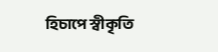হিচাপে স্বীকৃতি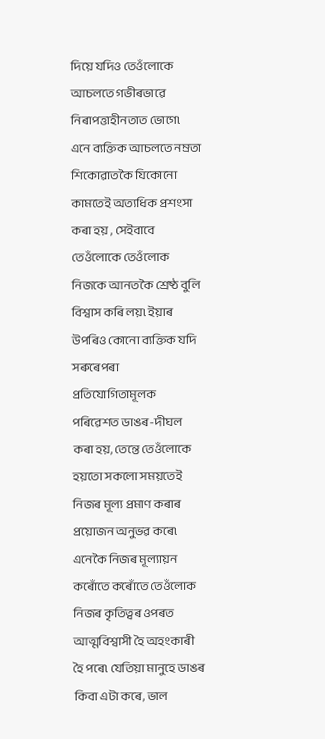দিয়ে যদিও তেওঁলোকে আচলতে গভীৰভাৱে নিৰাপত্তাহীনতাত ভোগে৷
এনে ব্যক্তিক আচলতে নম্ৰতা শিকোৱাতকৈ যিকোনো কামতেই অত্যধিক প্ৰশংসা কৰা হয় , সেইবাবে তেওঁলোকে তেওঁলোক নিজকে আনতকৈ শ্ৰেষ্ঠ বুলি বিশ্বাস কৰি লয়৷ ইয়াৰ উপৰিও কোনো ব্যক্তিক যদি সৰুৰেপৰা প্ৰতিযোগিতামূলক পৰিৱেশত ডাঙৰ-দীঘল কৰা হয়, তেন্তে তেওঁলোকে হয়তো সকলো সময়তেই নিজৰ মূল্য প্ৰমাণ কৰাৰ প্ৰয়োজন অনুভৱ কৰে৷ এনেকৈ নিজৰ মূল্যায়ন কৰোঁতে কৰোঁতে তেওঁলোক নিজৰ কৃতিত্বৰ ওপৰত আত্মবিশ্বাসী হৈ অহংকাৰী হৈ পৰে৷ যেতিয়া মানুহে ডাঙৰ কিবা এটা কৰে, ভাল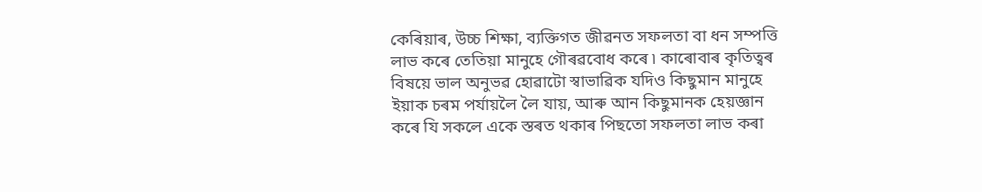কেৰিয়াৰ, উচ্চ শিক্ষা, ব্যক্তিগত জীৱনত সফলতা বা ধন সম্পত্তি লাভ কৰে তেতিয়া মানুহে গৌৰৱবোধ কৰে ৷ কাৰোবাৰ কৃতিত্বৰ বিষয়ে ভাল অনুভৱ হোৱাটো স্বাভাৱিক যদিও কিছুমান মানুহে ইয়াক চৰম পৰ্যায়লৈ লৈ যায়, আৰু আন কিছুমানক হেয়জ্ঞান কৰে যি সকলে একে স্তৰত থকাৰ পিছতো সফলতা লাভ কৰা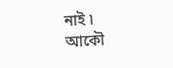নাই ৷
আকৌ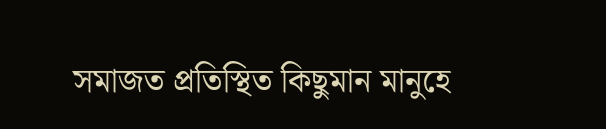সমাজত প্ৰতিস্থিত কিছুমান মানুহে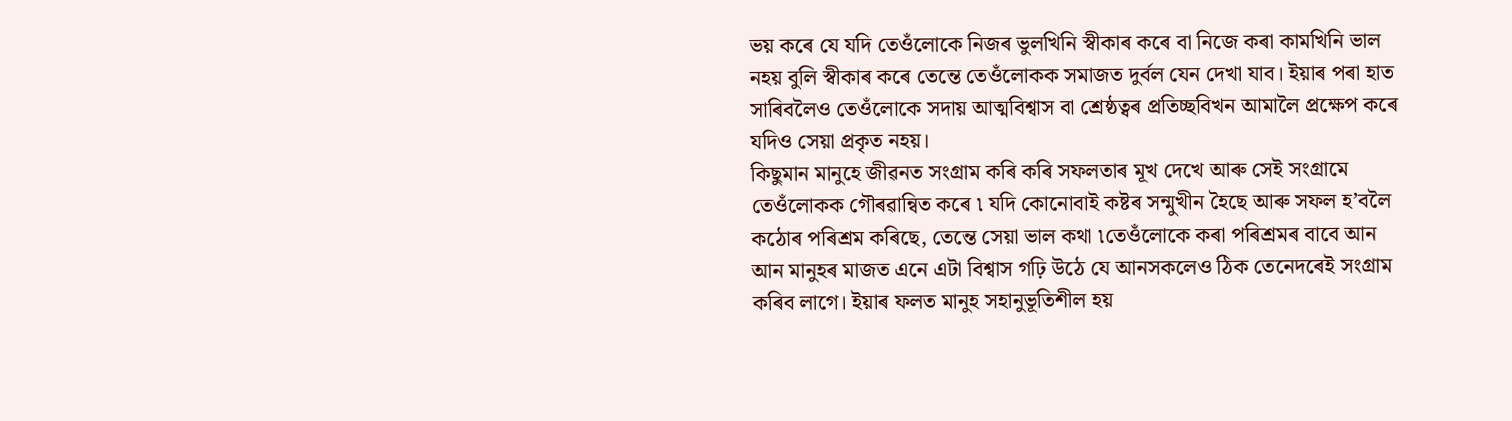ভয় কৰে যে যদি তেওঁলোকে নিজৰ ভুলখিনি স্বীকাৰ কৰে বা নিজে কৰা কামখিনি ভাল নহয় বুলি স্বীকাৰ কৰে তেন্তে তেওঁলোকক সমাজত দুৰ্বল যেন দেখা যাব। ইয়াৰ পৰা হাত সাৰিবলৈও তেওঁলোকে সদায় আত্মবিশ্বাস বা শ্ৰেষ্ঠত্বৰ প্ৰতিচ্ছবিখন আমালৈ প্ৰক্ষেপ কৰে যদিও সেয়া প্ৰকৃত নহয়।
কিছুমান মানুহে জীৱনত সংগ্ৰাম কৰি কৰি সফলতাৰ মূখ দেখে আৰু সেই সংগ্ৰামে তেওঁলোকক গৌৰৱান্বিত কৰে ৷ যদি কোনোবাই কষ্টৰ সন্মুখীন হৈছে আৰু সফল হ’বলৈ কঠোৰ পৰিশ্ৰম কৰিছে, তেন্তে সেয়া ভাল কথা ৷তেওঁলোকে কৰা পৰিশ্ৰমৰ বাবে আন আন মানুহৰ মাজত এনে এটা বিশ্বাস গঢ়ি উঠে যে আনসকলেও ঠিক তেনেদৰেই সংগ্ৰাম কৰিব লাগে। ইয়াৰ ফলত মানুহ সহানুভূতিশীল হয়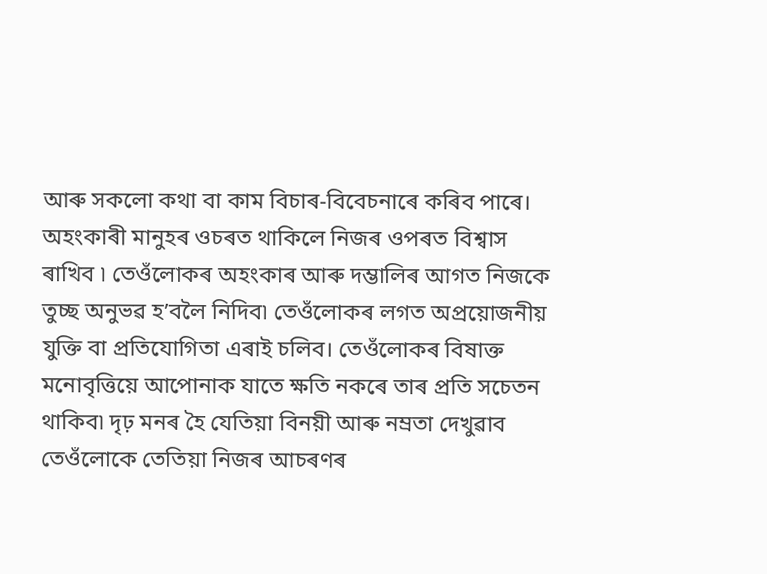আৰু সকলো কথা বা কাম বিচাৰ-বিবেচনাৰে কৰিব পাৰে।
অহংকাৰী মানুহৰ ওচৰত থাকিলে নিজৰ ওপৰত বিশ্বাস ৰাখিব ৷ তেওঁলোকৰ অহংকাৰ আৰু দম্ভালিৰ আগত নিজকে তুচ্ছ অনুভৱ হ’বলৈ নিদিব৷ তেওঁলোকৰ লগত অপ্ৰয়োজনীয় যুক্তি বা প্ৰতিযোগিতা এৰাই চলিব। তেওঁলোকৰ বিষাক্ত মনোবৃত্তিয়ে আপোনাক যাতে ক্ষতি নকৰে তাৰ প্ৰতি সচেতন থাকিব৷ দৃঢ় মনৰ হৈ যেতিয়া বিনয়ী আৰু নম্ৰতা দেখুৱাব তেওঁলোকে তেতিয়া নিজৰ আচৰণৰ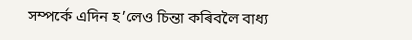সম্পৰ্কে এদিন হ’লেও চিন্তা কৰিবলৈ বাধ্য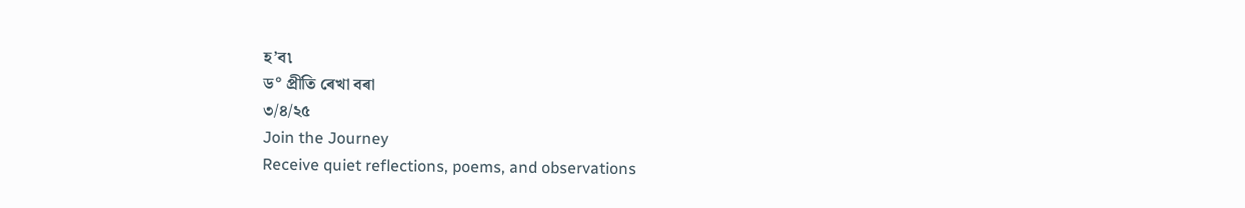হ’ব৷
ড° প্ৰীতি ৰেখা বৰা
৩/৪/২৫
Join the Journey
Receive quiet reflections, poems, and observations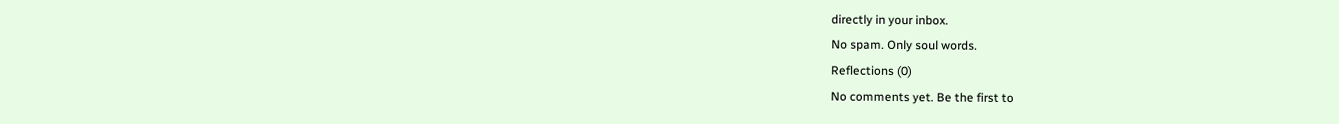directly in your inbox.
No spam. Only soul words.
Reflections (0)
No comments yet. Be the first to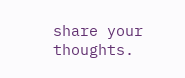share your thoughts.